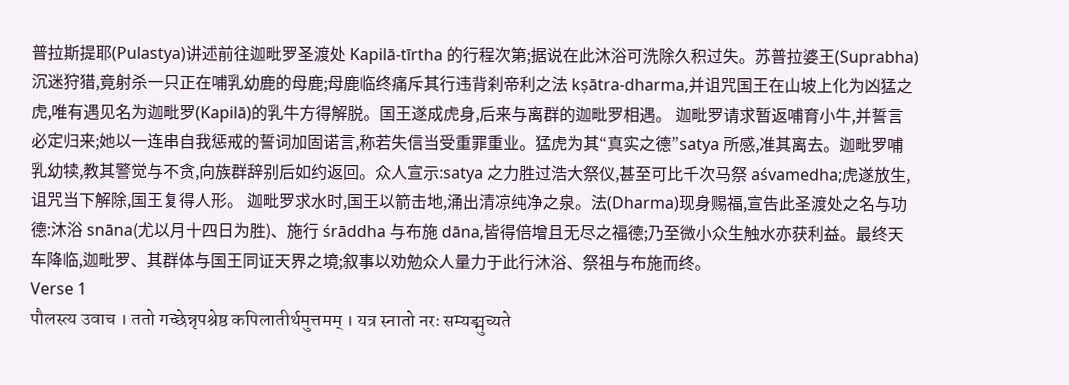普拉斯提耶(Pulastya)讲述前往迦毗罗圣渡处 Kapilā-tīrtha 的行程次第;据说在此沐浴可洗除久积过失。苏普拉婆王(Suprabha)沉迷狩猎,竟射杀一只正在哺乳幼鹿的母鹿;母鹿临终痛斥其行违背刹帝利之法 kṣātra-dharma,并诅咒国王在山坡上化为凶猛之虎,唯有遇见名为迦毗罗(Kapilā)的乳牛方得解脱。国王遂成虎身,后来与离群的迦毗罗相遇。 迦毗罗请求暂返哺育小牛,并誓言必定归来;她以一连串自我惩戒的誓词加固诺言,称若失信当受重罪重业。猛虎为其“真实之德”satya 所感,准其离去。迦毗罗哺乳幼犊,教其警觉与不贪,向族群辞别后如约返回。众人宣示:satya 之力胜过浩大祭仪,甚至可比千次马祭 aśvamedha;虎遂放生,诅咒当下解除,国王复得人形。 迦毗罗求水时,国王以箭击地,涌出清凉纯净之泉。法(Dharma)现身赐福,宣告此圣渡处之名与功德:沐浴 snāna(尤以月十四日为胜)、施行 śrāddha 与布施 dāna,皆得倍增且无尽之福德;乃至微小众生触水亦获利益。最终天车降临,迦毗罗、其群体与国王同证天界之境;叙事以劝勉众人量力于此行沐浴、祭祖与布施而终。
Verse 1
पौलस्त्य उवाच । ततो गच्छेन्नृपश्रेष्ठ कपिलातीर्थमुत्तमम् । यत्र स्नातो नरः सम्यङ्मुच्यते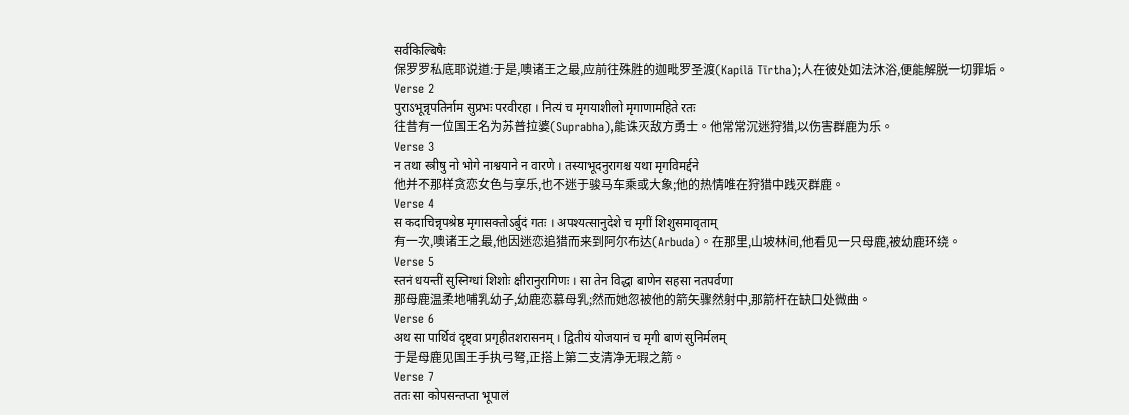सर्वकिल्बिषैः
保罗罗私底耶说道:于是,噢诸王之最,应前往殊胜的迦毗罗圣渡(Kapilā Tīrtha);人在彼处如法沐浴,便能解脱一切罪垢。
Verse 2
पुराऽभून्नृपतिर्नाम सुप्रभः परवीरहा । नित्यं च मृगयाशीलो मृगाणामहिते रतः
往昔有一位国王名为苏普拉婆(Suprabha),能诛灭敌方勇士。他常常沉迷狩猎,以伤害群鹿为乐。
Verse 3
न तथा स्त्रीषु नो भोगे नाश्वयाने न वारणे । तस्याभूदनुरागश्च यथा मृगविमर्द्दने
他并不那样贪恋女色与享乐,也不迷于骏马车乘或大象;他的热情唯在狩猎中践灭群鹿。
Verse 4
स कदाचिन्नृपश्रेष्ठ मृगासक्तोऽर्बुदं गतः । अपश्यत्सानुदेशे च मृगीं शिशुसमावृताम्
有一次,噢诸王之最,他因迷恋追猎而来到阿尔布达(Arbuda)。在那里,山坡林间,他看见一只母鹿,被幼鹿环绕。
Verse 5
स्तनं धयन्तीं सुस्निग्धां शिशोः क्षीरानुरागिणः । सा तेन विद्धा बाणेन सहसा नतपर्वणा
那母鹿温柔地哺乳幼子,幼鹿恋慕母乳;然而她忽被他的箭矢骤然射中,那箭杆在缺口处微曲。
Verse 6
अथ सा पार्थिवं दृष्ट्वा प्रगृहीतशरासनम् । द्वितीयं योजयानं च मृगी बाणं सुनिर्मलम्
于是母鹿见国王手执弓弩,正搭上第二支清净无瑕之箭。
Verse 7
ततः सा कोपसन्तप्ता भूपालं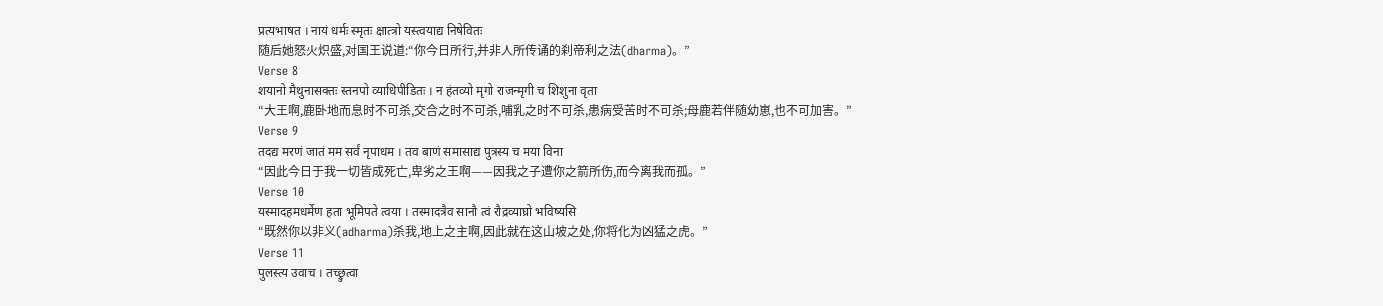प्रत्यभाषत । नायं धर्मः स्मृतः क्षात्त्रो यस्त्वयाद्य निषेवितः
随后她怒火炽盛,对国王说道:“你今日所行,并非人所传诵的刹帝利之法(dharma)。”
Verse 8
शयानो मैथुनासक्तः स्तनपो व्याधिपीडितः । न हंतव्यो मृगो राजन्मृगी च शिशुना वृता
“大王啊,鹿卧地而息时不可杀,交合之时不可杀,哺乳之时不可杀,患病受苦时不可杀;母鹿若伴随幼崽,也不可加害。”
Verse 9
तदद्य मरणं जातं मम सर्वं नृपाधम । तव बाणं समासाद्य पुत्रस्य च मया विना
“因此今日于我一切皆成死亡,卑劣之王啊——因我之子遭你之箭所伤,而今离我而孤。”
Verse 10
यस्मादहमधर्मेण हता भूमिपते त्वया । तस्मादत्रैव सानौ त्वं रौद्रव्याघ्रो भविष्यसि
“既然你以非义(adharma)杀我,地上之主啊,因此就在这山坡之处,你将化为凶猛之虎。”
Verse 11
पुलस्त्य उवाच । तच्छ्रुत्वा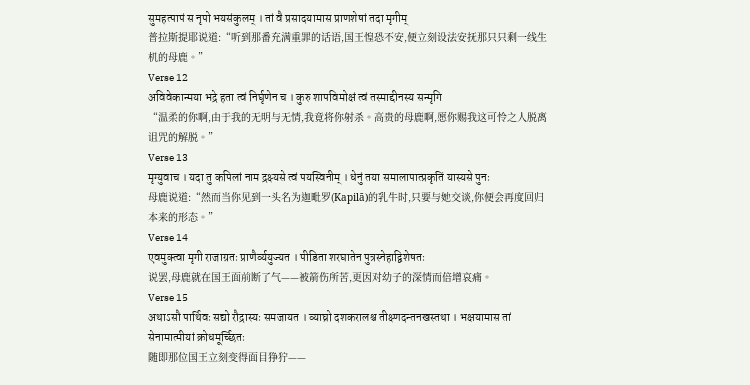सुमहत्पापं स नृपो भयसंकुलम् । तां वै प्रसादयामास प्राणशेषां तदा मृगीम्
普拉斯提耶说道:“听到那番充满重罪的话语,国王惶恐不安,便立刻设法安抚那只只剩一线生机的母鹿。”
Verse 12
अविवेकान्मया भद्रे हता त्वं निर्घृणेन च । कुरु शापविमोक्षं त्वं तस्माद्दीनस्य सन्मृगि
“温柔的你啊,由于我的无明与无情,我竟将你射杀。高贵的母鹿啊,愿你赐我这可怜之人脱离诅咒的解脱。”
Verse 13
मृग्युवाच । यदा तु कपिलां नाम द्रक्ष्यसे त्वं पयस्विनीम् । धेनुं तया समालापात्प्रकृतिं यास्यसे पुनः
母鹿说道:“然而当你见到一头名为迦毗罗(Kapilā)的乳牛时,只要与她交谈,你便会再度回归本来的形态。”
Verse 14
एवमुक्त्वा मृगी राजाग्रतः प्राणैर्व्ययुज्यत । पीडिता शरघातेन पुत्रस्नेहाद्विशेषतः
说罢,母鹿就在国王面前断了气——被箭伤所苦,更因对幼子的深情而倍增哀痛。
Verse 15
अथाऽसौ पार्थिवः सद्यो रौद्रास्यः समजायत । व्याघ्रो दशकरालश्च तीक्ष्णदन्तनखस्तथा । भक्षयामास तां सेनामात्मीयां क्रोधमूर्च्छितः
随即那位国王立刻变得面目狰狞——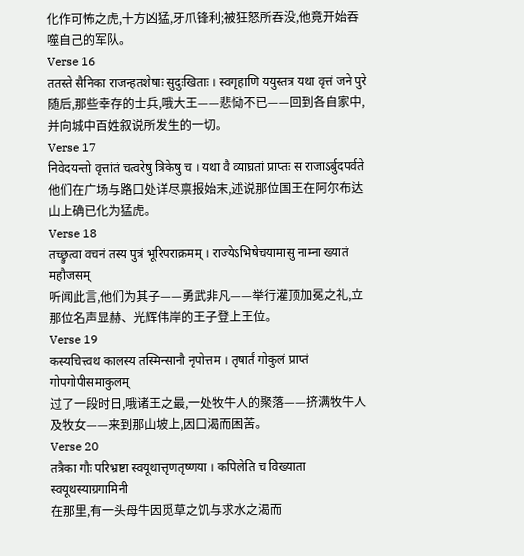化作可怖之虎,十方凶猛,牙爪锋利;被狂怒所吞没,他竟开始吞噬自己的军队。
Verse 16
ततस्ते सैनिका राजन्हतशेषाः सुदुःखिताः । स्वगृहाणि ययुस्तत्र यथा वृत्तं जने पुरे
随后,那些幸存的士兵,哦大王——悲恸不已——回到各自家中,并向城中百姓叙说所发生的一切。
Verse 17
निवेदयन्तो वृत्तांतं चत्वरेषु त्रिकेषु च । यथा वै व्याघ्रतां प्राप्तः स राजाऽर्बुदपर्वते
他们在广场与路口处详尽禀报始末,述说那位国王在阿尔布达山上确已化为猛虎。
Verse 18
तच्छ्रुत्वा वचनं तस्य पुत्रं भूरिपराक्रमम् । राज्येऽभिषेचयामासु नाम्ना ख्यातं महौजसम्
听闻此言,他们为其子——勇武非凡——举行灌顶加冕之礼,立那位名声显赫、光辉伟岸的王子登上王位。
Verse 19
कस्यचित्त्वथ कालस्य तस्मिन्सानौ नृपोत्तम । तृषार्तं गोकुलं प्राप्तं गोपगोपीसमाकुलम्
过了一段时日,哦诸王之最,一处牧牛人的聚落——挤满牧牛人及牧女——来到那山坡上,因口渴而困苦。
Verse 20
तत्रैका गौः परिभ्रष्टा स्वयूथात्तृणतृष्णया । कपिलेति च विख्याता स्वयूथस्याग्रगामिनी
在那里,有一头母牛因觅草之饥与求水之渴而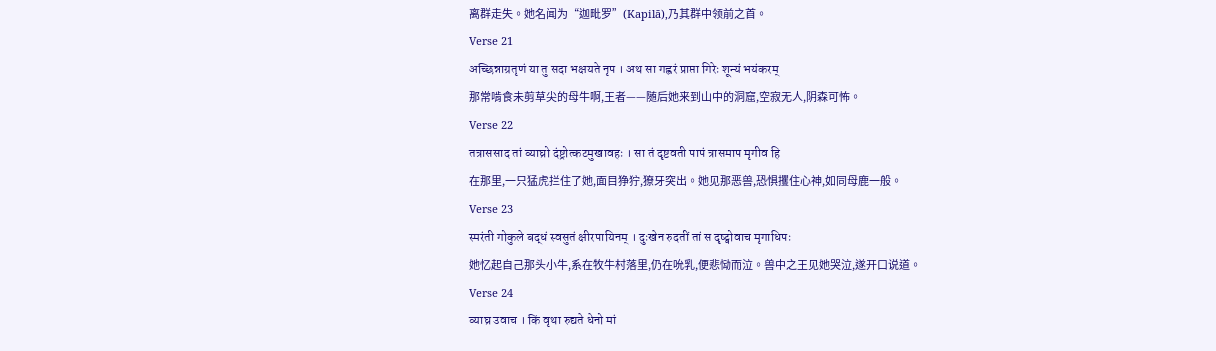离群走失。她名闻为“迦毗罗”(Kapilā),乃其群中领前之首。
Verse 21
अच्छिन्नाग्रतृणं या तु सदा भक्षयते नृप । अथ सा गह्वरं प्राप्ता गिरेः शून्यं भयंकरम्
那常啃食未剪草尖的母牛啊,王者——随后她来到山中的洞窟,空寂无人,阴森可怖。
Verse 22
तत्राससाद तां व्याघ्रो दंष्ट्रोत्कटमुखावहः । सा तं दृष्टवती पापं त्रासमाप मृगीव हि
在那里,一只猛虎拦住了她,面目狰狞,獠牙突出。她见那恶兽,恐惧攫住心神,如同母鹿一般。
Verse 23
स्मरंती गोकुले बद्धं स्वसुतं क्षीरपायिनम् । दुःखेन रुदतीं तां स दृष्ट्वोवाच मृगाधिपः
她忆起自己那头小牛,系在牧牛村落里,仍在吮乳,便悲恸而泣。兽中之王见她哭泣,遂开口说道。
Verse 24
व्याघ्र उवाच । किं वृथा रुद्यते धेनो मां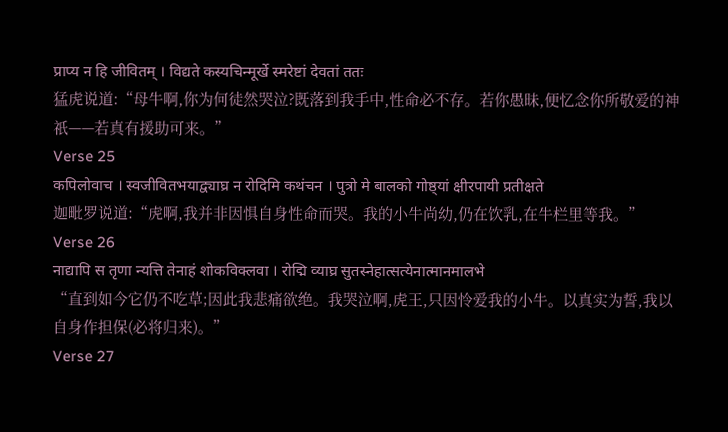प्राप्य न हि जीवितम् । विद्यते कस्यचिन्मूर्खे स्मरेष्टां देवतां ततः
猛虎说道:“母牛啊,你为何徒然哭泣?既落到我手中,性命必不存。若你愚昧,便忆念你所敬爱的神祇——若真有援助可来。”
Verse 25
कपिलोवाच । स्वजीवितभयाद्व्याघ्र न रोदिमि कथंचन । पुत्रो मे बालको गोष्ठ्यां क्षीरपायी प्रतीक्षते
迦毗罗说道:“虎啊,我并非因惧自身性命而哭。我的小牛尚幼,仍在饮乳,在牛栏里等我。”
Verse 26
नाद्यापि स तृणा न्यत्ति तेनाहं शोकविक्लवा । रोद्मि व्याघ्र सुतस्नेहात्सत्येनात्मानमालभे
“直到如今它仍不吃草;因此我悲痛欲绝。我哭泣啊,虎王,只因怜爱我的小牛。以真实为誓,我以自身作担保(必将归来)。”
Verse 27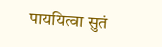पाययित्वा सुतं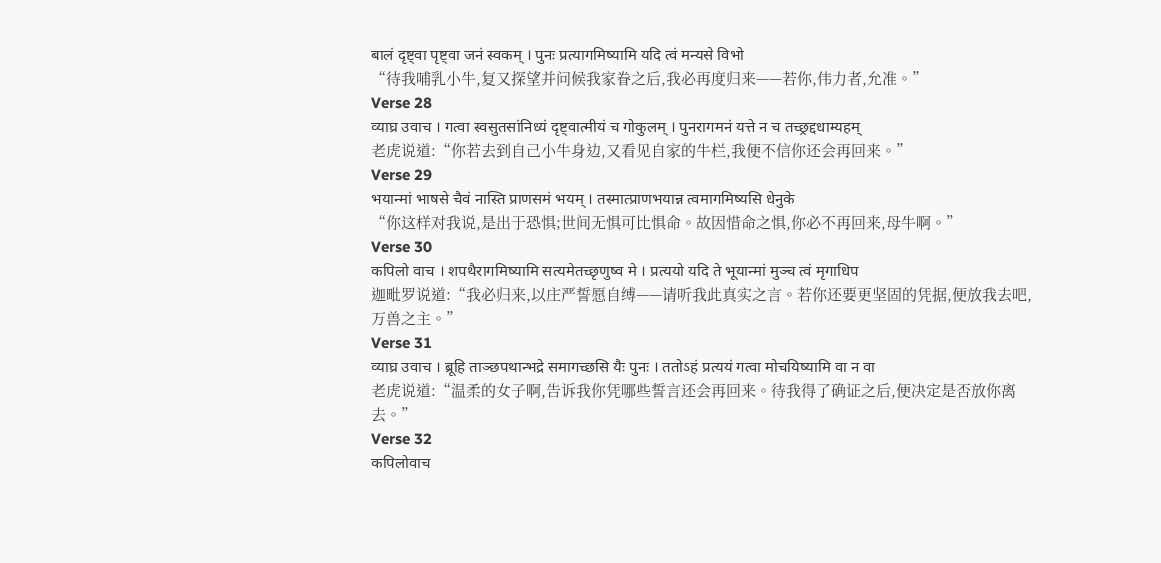बालं दृष्ट्वा पृष्ट्वा जनं स्वकम् । पुनः प्रत्यागमिष्यामि यदि त्वं मन्यसे विभो
“待我哺乳小牛,复又探望并问候我家眷之后,我必再度归来——若你,伟力者,允准。”
Verse 28
व्याघ्र उवाच । गत्वा स्वसुतसांनिध्यं दृष्ट्वात्मीयं च गोकुलम् । पुनरागमनं यत्ते न च तच्छ्रद्दधाम्यहम्
老虎说道:“你若去到自己小牛身边,又看见自家的牛栏,我便不信你还会再回来。”
Verse 29
भयान्मां भाषसे चैवं नास्ति प्राणसमं भयम् । तस्मात्प्राणभयान्न त्वमागमिष्यसि धेनुके
“你这样对我说,是出于恐惧;世间无惧可比惧命。故因惜命之惧,你必不再回来,母牛啊。”
Verse 30
कपिलो वाच । शपथैरागमिष्यामि सत्यमेतच्छृणुष्व मे । प्रत्ययो यदि ते भूयान्मां मुञ्च त्वं मृगाधिप
迦毗罗说道:“我必归来,以庄严誓愿自缚——请听我此真实之言。若你还要更坚固的凭据,便放我去吧,万兽之主。”
Verse 31
व्याघ्र उवाच । ब्रूहि ताञ्छपथान्भद्रे समागच्छसि यैः पुनः । ततोऽहं प्रत्ययं गत्वा मोचयिष्यामि वा न वा
老虎说道:“温柔的女子啊,告诉我你凭哪些誓言还会再回来。待我得了确证之后,便决定是否放你离去。”
Verse 32
कपिलोवाच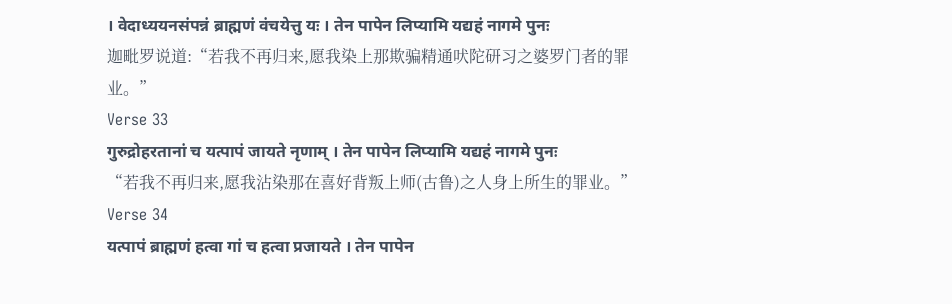। वेदाध्ययनसंपन्नं ब्राह्मणं वंचयेत्तु यः । तेन पापेन लिप्यामि यद्यहं नागमे पुनः
迦毗罗说道:“若我不再归来,愿我染上那欺骗精通吠陀研习之婆罗门者的罪业。”
Verse 33
गुरुद्रोहरतानां च यत्पापं जायते नृणाम् । तेन पापेन लिप्यामि यद्यहं नागमे पुनः
“若我不再归来,愿我沾染那在喜好背叛上师(古鲁)之人身上所生的罪业。”
Verse 34
यत्पापं ब्राह्मणं हत्वा गां च हत्वा प्रजायते । तेन पापेन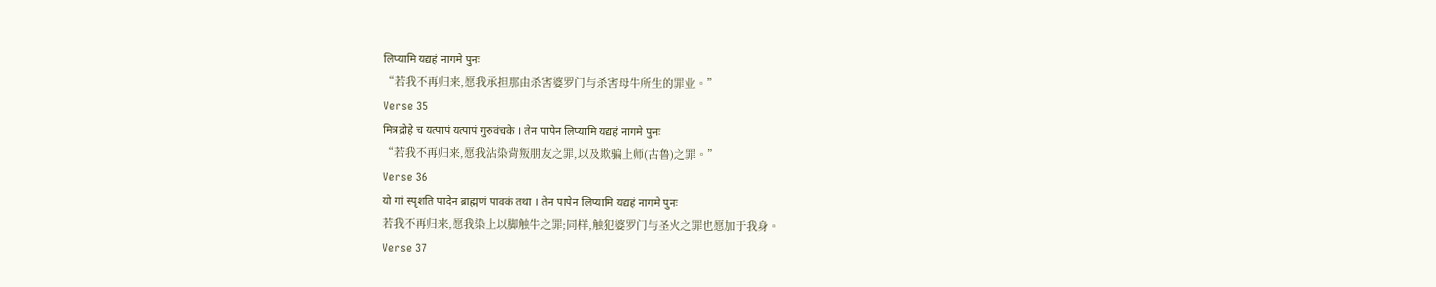लिप्यामि यद्यहं नागमे पुनः
“若我不再归来,愿我承担那由杀害婆罗门与杀害母牛所生的罪业。”
Verse 35
मित्रद्रोहे च यत्पापं यत्पापं गुरुवंचके । तेन पापेन लिप्यामि यद्यहं नागमे पुनः
“若我不再归来,愿我沾染背叛朋友之罪,以及欺骗上师(古鲁)之罪。”
Verse 36
यो गां स्पृशति पादेन ब्राह्मणं पावकं तथा । तेन पापेन लिप्यामि यद्यहं नागमे पुनः
若我不再归来,愿我染上以脚触牛之罪;同样,触犯婆罗门与圣火之罪也愿加于我身。
Verse 37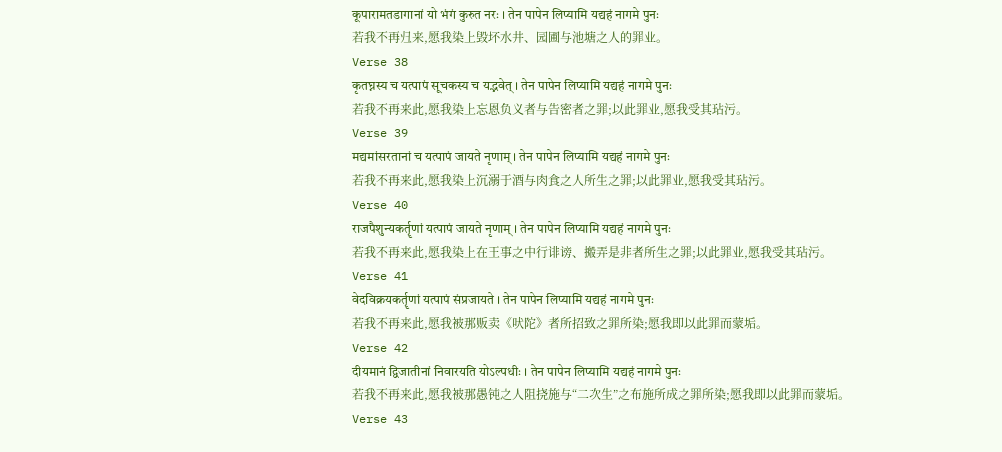कूपारामतडागानां यो भंगं कुरुत नरः । तेन पापेन लिप्यामि यद्यहं नागमे पुनः
若我不再归来,愿我染上毁坏水井、园圃与池塘之人的罪业。
Verse 38
कृतघ्नस्य च यत्पापं सूचकस्य च यद्भवेत् । तेन पापेन लिप्यामि यद्यहं नागमे पुनः
若我不再来此,愿我染上忘恩负义者与告密者之罪;以此罪业,愿我受其玷污。
Verse 39
मद्यमांसरतानां च यत्पापं जायते नृणाम् । तेन पापेन लिप्यामि यद्यहं नागमे पुनः
若我不再来此,愿我染上沉溺于酒与肉食之人所生之罪;以此罪业,愿我受其玷污。
Verse 40
राजपैशुन्यकर्तॄणां यत्पापं जायते नृणाम् । तेन पापेन लिप्यामि यद्यहं नागमे पुनः
若我不再来此,愿我染上在王事之中行诽谤、搬弄是非者所生之罪;以此罪业,愿我受其玷污。
Verse 41
वेदविक्रयकर्तॄणां यत्पापं संप्रजायते । तेन पापेन लिप्यामि यद्यहं नागमे पुनः
若我不再来此,愿我被那贩卖《吠陀》者所招致之罪所染;愿我即以此罪而蒙垢。
Verse 42
दीयमानं द्विजातीनां निवारयति योऽल्पधीः । तेन पापेन लिप्यामि यद्यहं नागमे पुनः
若我不再来此,愿我被那愚钝之人阻挠施与“二次生”之布施所成之罪所染;愿我即以此罪而蒙垢。
Verse 43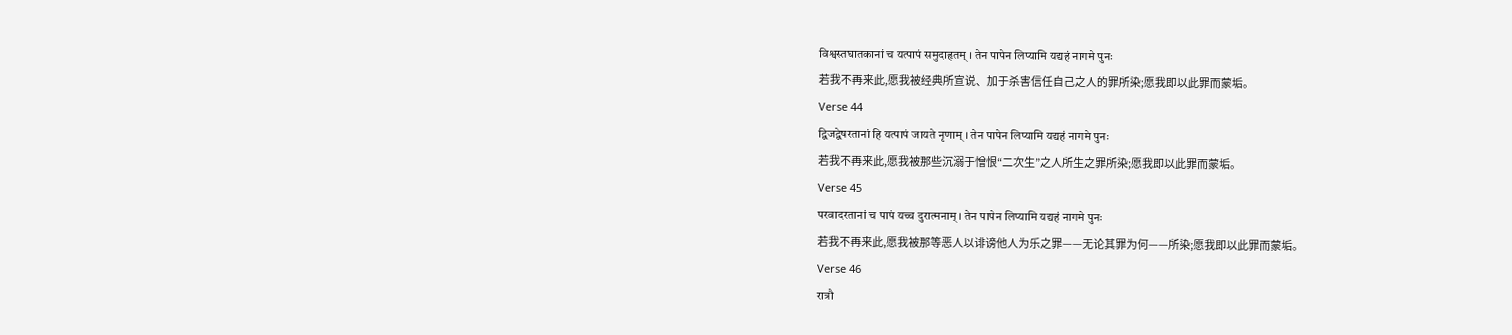विश्वस्तघातकानां च यत्पापं समुदाहृतम् । तेन पापेन लिप्यामि यद्यहं नागमे पुनः
若我不再来此,愿我被经典所宣说、加于杀害信任自己之人的罪所染;愿我即以此罪而蒙垢。
Verse 44
द्विजद्वेषरतानां हि यत्पापं जायते नृणाम् । तेन पापेन लिप्यामि यद्यहं नागमे पुनः
若我不再来此,愿我被那些沉溺于憎恨“二次生”之人所生之罪所染;愿我即以此罪而蒙垢。
Verse 45
परवादरतानां च पापं यच्च दुरात्मनाम् । तेन पापेन लिप्यामि यद्यहं नागमे पुनः
若我不再来此,愿我被那等恶人以诽谤他人为乐之罪——无论其罪为何——所染;愿我即以此罪而蒙垢。
Verse 46
रात्रौ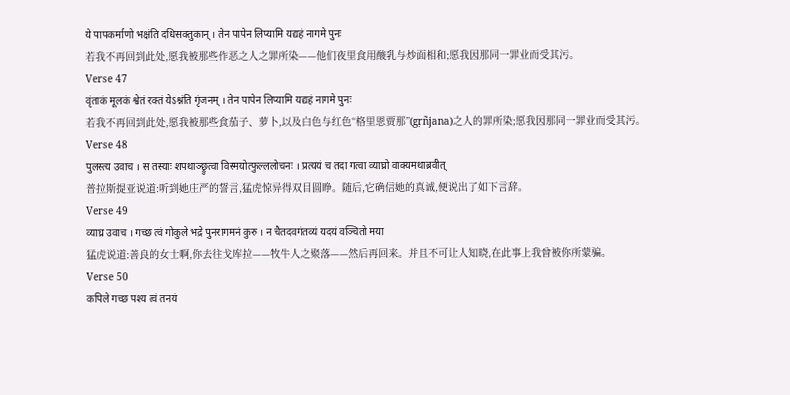ये पापकर्माणो भक्षंति दधिसक्तुकान् । तेन पापेन लिप्यामि यद्यहं नागमे पुनः
若我不再回到此处,愿我被那些作恶之人之罪所染——他们夜里食用酸乳与炒面相和;愿我因那同一罪业而受其污。
Verse 47
वृंताकं मूलकं श्वेतं रक्तं येऽश्नंति गृंजनम् । तेन पापेन लिप्यामि यद्यहं नागमे पुनः
若我不再回到此处,愿我被那些食茄子、萝卜,以及白色与红色“格里恩贾那”(gṛñjana)之人的罪所染;愿我因那同一罪业而受其污。
Verse 48
पुलस्त्य उवाच । स तस्याः शपथाञ्छ्रुत्वा विस्मयोत्फुल्ललोचनः । प्रत्ययं च तदा गत्वा व्याघ्रो वाक्यमथाब्रवीत्
普拉斯提亚说道:听到她庄严的誓言,猛虎惊异得双目圆睁。随后,它确信她的真诚,便说出了如下言辞。
Verse 49
व्याघ्र उवाच । गच्छ त्वं गोकुले भद्रे पुनरागमनं कुरु । न चैतदवगंतव्यं यदयं वञ्चितो मया
猛虎说道:善良的女士啊,你去往戈库拉——牧牛人之聚落——然后再回来。并且不可让人知晓,在此事上我曾被你所蒙骗。
Verse 50
कपिले गच्छ पश्य त्वं तनयं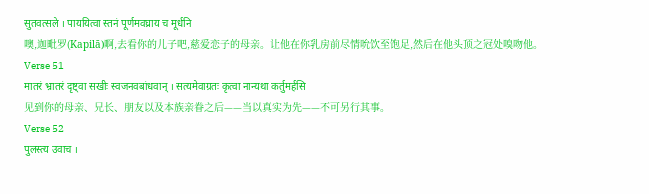सुतवत्सले । पाययित्वा स्तनं पूर्णमवघ्राय च मूर्धनि
噢,迦毗罗(Kapilā)啊,去看你的儿子吧,慈爱恋子的母亲。让他在你乳房前尽情吮饮至饱足,然后在他头顶之冠处嗅吻他。
Verse 51
मातरं भ्रातरं दृष्ट्वा सखीः स्वजनवबांधवान् । सत्यमेवाग्रतः कृत्वा नान्यथा कर्तुमर्हसि
见到你的母亲、兄长、朋友以及本族亲眷之后——当以真实为先——不可另行其事。
Verse 52
पुलस्त्य उवाच ।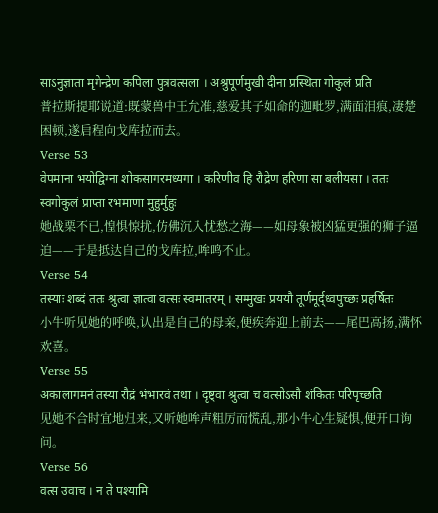साऽनुज्ञाता मृगेन्द्रेण कपिला पुत्रवत्सला । अश्रुपूर्णमुखी दीना प्रस्थिता गोकुलं प्रति
普拉斯提耶说道:既蒙兽中王允准,慈爱其子如命的迦毗罗,满面泪痕,凄楚困顿,遂启程向戈库拉而去。
Verse 53
वेपमाना भयोद्विग्ना शोकसागरमध्यगा । करिणीव हि रौद्रेण हरिणा सा बलीयसा । ततः स्वगोकुलं प्राप्ता रभमाणा मुहुर्मुहुः
她战栗不已,惶惧惊扰,仿佛沉入忧愁之海——如母象被凶猛更强的狮子逼迫——于是抵达自己的戈库拉,哞鸣不止。
Verse 54
तस्याः शब्दं ततः श्रुत्वा ज्ञात्वा वत्सः स्वमातरम् । सम्मुखः प्रययौ तूर्णमूर्द्ध्वपुच्छः प्रहर्षितः
小牛听见她的呼唤,认出是自己的母亲,便疾奔迎上前去——尾巴高扬,满怀欢喜。
Verse 55
अकालागमनं तस्या रौद्रं भंभारवं तथा । दृष्ट्वा श्रुत्वा च वत्सोऽसौ शंकितः परिपृच्छति
见她不合时宜地归来,又听她哞声粗厉而慌乱,那小牛心生疑惧,便开口询问。
Verse 56
वत्स उवाच । न ते पश्यामि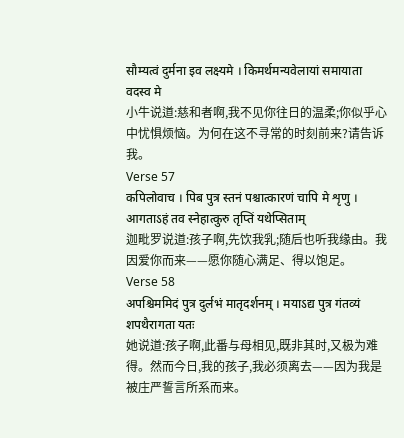सौम्यत्वं दुर्मना इव लक्ष्यमे । किमर्थमन्यवेलायां समायाता वदस्व मे
小牛说道:慈和者啊,我不见你往日的温柔;你似乎心中忧惧烦恼。为何在这不寻常的时刻前来?请告诉我。
Verse 57
कपिलोवाच । पिब पुत्र स्तनं पश्चात्कारणं चापि मे शृणु । आगताऽहं तव स्नेहात्कुरु तृप्तिं यथेप्सिताम्
迦毗罗说道:孩子啊,先饮我乳;随后也听我缘由。我因爱你而来——愿你随心满足、得以饱足。
Verse 58
अपश्चिममिदं पुत्र दुर्लभं मातृदर्शनम् । मयाऽद्य पुत्र गंतव्यं शपथैरागता यतः
她说道:孩子啊,此番与母相见,既非其时,又极为难得。然而今日,我的孩子,我必须离去——因为我是被庄严誓言所系而来。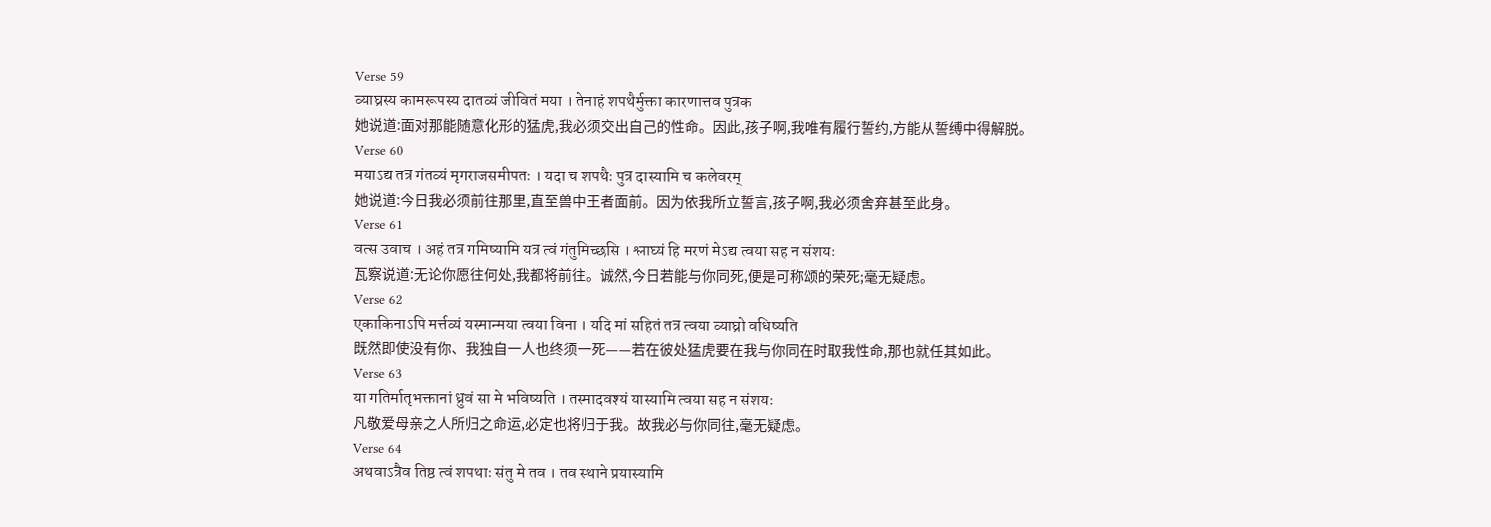Verse 59
व्याघ्रस्य कामरूपस्य दातव्यं जीवितं मया । तेनाहं शपथैर्मुक्ता कारणात्तव पुत्रक
她说道:面对那能随意化形的猛虎,我必须交出自己的性命。因此,孩子啊,我唯有履行誓约,方能从誓缚中得解脱。
Verse 60
मयाऽद्य तत्र गंतव्यं मृगराजसमीपतः । यदा च शपथैः पुत्र दास्यामि च कलेवरम्
她说道:今日我必须前往那里,直至兽中王者面前。因为依我所立誓言,孩子啊,我必须舍弃甚至此身。
Verse 61
वत्स उवाच । अहं तत्र गमिष्यामि यत्र त्वं गंतुमिच्छसि । श्लाघ्यं हि मरणं मेऽद्य त्वया सह न संशयः
瓦察说道:无论你愿往何处,我都将前往。诚然,今日若能与你同死,便是可称颂的荣死;毫无疑虑。
Verse 62
एकाकिनाऽपि मर्त्तव्यं यस्मान्मया त्वया विना । यदि मां सहितं तत्र त्वया व्याघ्रो वधिष्यति
既然即使没有你、我独自一人也终须一死——若在彼处猛虎要在我与你同在时取我性命,那也就任其如此。
Verse 63
या गतिर्मातृभक्तानां ध्रुवं सा मे भविष्यति । तस्मादवश्यं यास्यामि त्वया सह न संशयः
凡敬爱母亲之人所归之命运,必定也将归于我。故我必与你同往,毫无疑虑。
Verse 64
अथवाऽत्रैव तिष्ठ त्वं शपथाः संतु मे तव । तव स्थाने प्रयास्यामि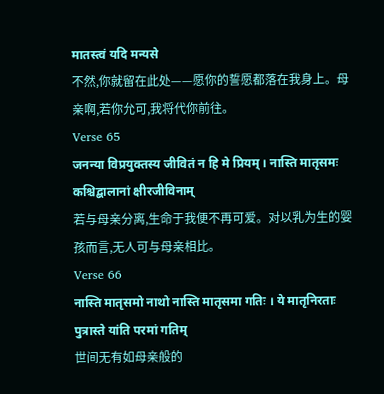मातस्त्वं यदि मन्यसे
不然,你就留在此处——愿你的誓愿都落在我身上。母亲啊,若你允可,我将代你前往。
Verse 65
जनन्या विप्रयुक्तस्य जीवितं न हि मे प्रियम् । नास्ति मातृसमः कश्चिद्बालानां क्षीरजीविनाम्
若与母亲分离,生命于我便不再可爱。对以乳为生的婴孩而言,无人可与母亲相比。
Verse 66
नास्ति मातृसमो नाथो नास्ति मातृसमा गतिः । ये मातृनिरताः पुत्रास्ते यांति परमां गतिम्
世间无有如母亲般的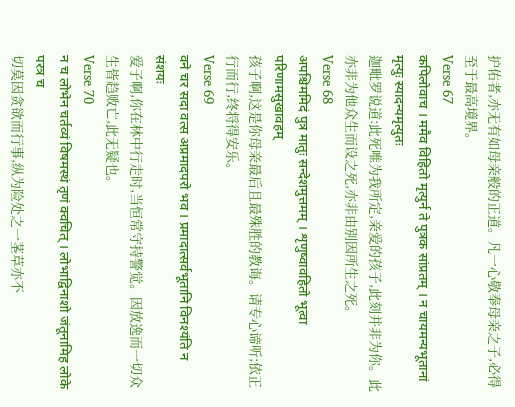护佑者,亦无有如母亲般的正道。凡一心敬奉母亲之子,必得至于最高境界。
Verse 67
कपिलोवाच । ममैव विहितो मृत्युर्न ते पुत्रक सांप्रतम् । न चायमन्यभूतानां मृत्युः स्यादन्यमृत्युतः
迦毗罗说道:此死唯为我所定,亲爱的孩子,此刻并非为你。此亦非为他众生而设之死,亦非由别因所生之死。
Verse 68
अपश्चिममिदं पुत्र मातुः सन्देशमुत्तमम् । शृणुष्वावहितो भूत्वा परिणामसुखावहम्
孩子啊,这是你母亲最后且最殊胜的教诲。请专心谛听;依正行而行,终将得安乐。
Verse 69
वने चर सदा वत्स अप्रमादपरो भव । प्रमादात्सर्वभूतानि विनश्यंति न संशयः
爱子啊,你在林中行走时,当恒常守持警觉。因放逸而一切众生皆趋败亡,此无疑也。
Verse 70
न च लोभेन चर्तव्यं विषमस्थं तृणं क्वचित् । लोभाद्विनाशो जंतूनामिह लोके परत्र च
切莫因贪欲而行事,纵为险处之一茎草亦不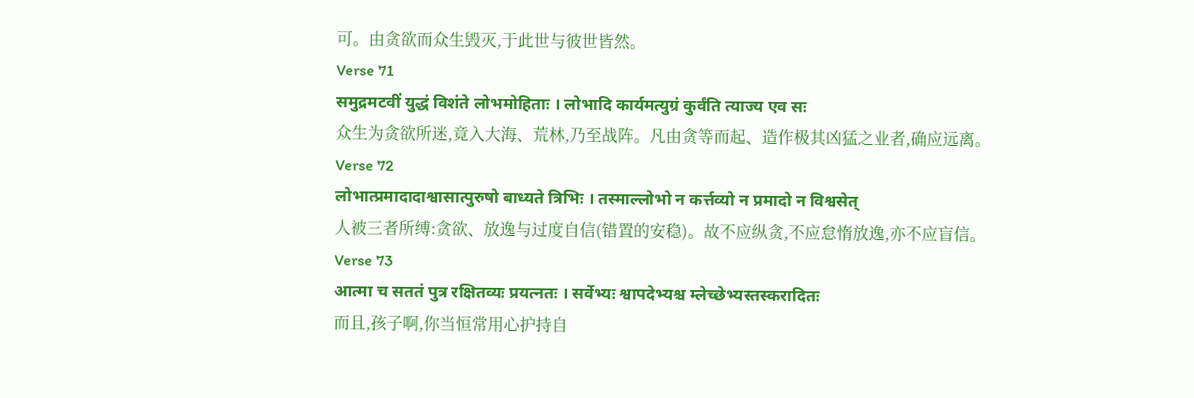可。由贪欲而众生毁灭,于此世与彼世皆然。
Verse 71
समुद्रमटवीं युद्धं विशंते लोभमोहिताः । लोभादि कार्यमत्युग्रं कुर्वंति त्याज्य एव सः
众生为贪欲所迷,竟入大海、荒林,乃至战阵。凡由贪等而起、造作极其凶猛之业者,确应远离。
Verse 72
लोभात्प्रमादादाश्वासात्पुरुषो बाध्यते त्रिभिः । तस्माल्लोभो न कर्त्तव्यो न प्रमादो न विश्वसेत्
人被三者所缚:贪欲、放逸与过度自信(错置的安稳)。故不应纵贪,不应怠惰放逸,亦不应盲信。
Verse 73
आत्मा च सततं पुत्र रक्षितव्यः प्रयत्नतः । सर्वेभ्यः श्वापदेभ्यश्च म्लेच्छेभ्यस्तस्करादितः
而且,孩子啊,你当恒常用心护持自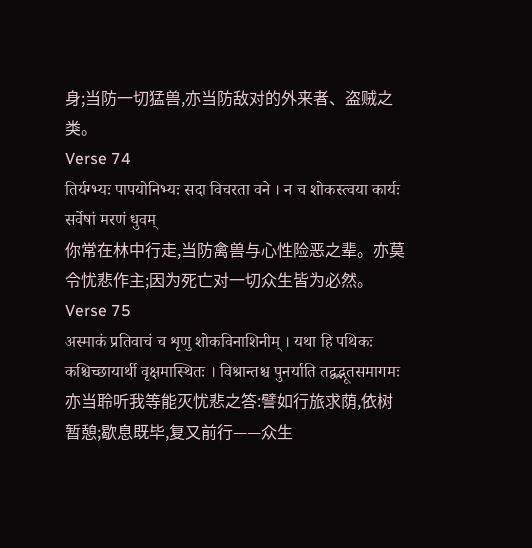身;当防一切猛兽,亦当防敌对的外来者、盗贼之类。
Verse 74
तिर्यग्भ्यः पापयोनिभ्यः सदा विचरता वने । न च शोकस्त्वया कार्यः सर्वेषां मरणं धुवम्
你常在林中行走,当防禽兽与心性险恶之辈。亦莫令忧悲作主;因为死亡对一切众生皆为必然。
Verse 75
अस्माकं प्रतिवाचं च शृणु शोकविनाशिनीम् । यथा हि पथिकः कश्चिच्छायार्थी वृक्षमास्थितः । विश्रान्तश्च पुनर्याति तद्वद्भूतसमागमः
亦当聆听我等能灭忧悲之答:譬如行旅求荫,依树暂憩;歇息既毕,复又前行——众生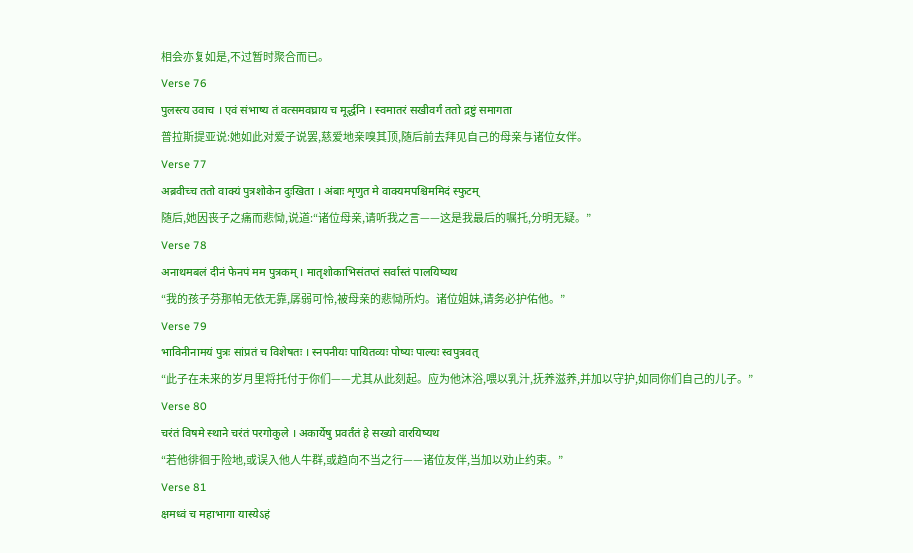相会亦复如是,不过暂时聚合而已。
Verse 76
पुलस्त्य उवाच । एवं संभाष्य तं वत्समवघ्राय च मूर्द्धनि । स्वमातरं सखीवर्गं ततो द्रष्टुं समागता
普拉斯提亚说:她如此对爱子说罢,慈爱地亲嗅其顶,随后前去拜见自己的母亲与诸位女伴。
Verse 77
अब्रवीच्च ततो वाक्यं पुत्रशोकेन दुःखिता । अंबाः शृणुत मे वाक्यमपश्चिममिदं स्फुटम्
随后,她因丧子之痛而悲恸,说道:“诸位母亲,请听我之言——这是我最后的嘱托,分明无疑。”
Verse 78
अनाथमबलं दीनं फेनपं मम पुत्रकम् । मातृशोकाभिसंतप्तं सर्वास्तं पालयिष्यथ
“我的孩子芬那帕无依无靠,孱弱可怜,被母亲的悲恸所灼。诸位姐妹,请务必护佑他。”
Verse 79
भाविनीनामयं पुत्रः सांप्रतं च विशेषतः । स्नपनीयः पायितव्यः पोष्यः पाल्यः स्वपुत्रवत्
“此子在未来的岁月里将托付于你们——尤其从此刻起。应为他沐浴,喂以乳汁,抚养滋养,并加以守护,如同你们自己的儿子。”
Verse 80
चरंतं विषमे स्थाने चरंतं परगोकुले । अकार्येषु प्रवर्तंतं हे सख्यो वारयिष्यथ
“若他徘徊于险地,或误入他人牛群,或趋向不当之行——诸位友伴,当加以劝止约束。”
Verse 81
क्षमध्वं च महाभागा यास्येऽहं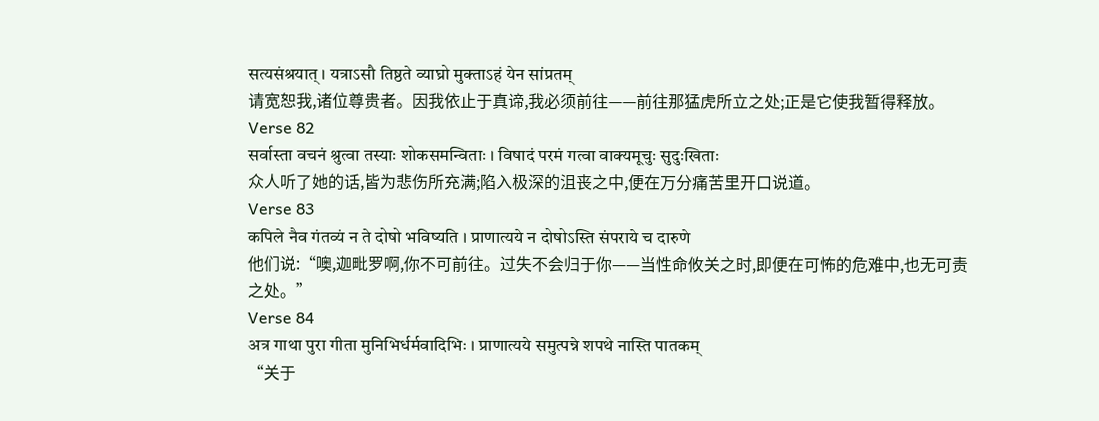सत्यसंश्रयात् । यत्राऽसौ तिष्ठते व्याघ्रो मुक्ताऽहं येन सांप्रतम्
请宽恕我,诸位尊贵者。因我依止于真谛,我必须前往——前往那猛虎所立之处;正是它使我暂得释放。
Verse 82
सर्वास्ता वचनं श्रुत्वा तस्याः शोकसमन्विताः । विषादं परमं गत्वा वाक्यमूचुः सुदुःखिताः
众人听了她的话,皆为悲伤所充满;陷入极深的沮丧之中,便在万分痛苦里开口说道。
Verse 83
कपिले नैव गंतव्यं न ते दोषो भविष्यति । प्राणात्यये न दोषोऽस्ति संपराये च दारुणे
他们说:“噢,迦毗罗啊,你不可前往。过失不会归于你——当性命攸关之时,即便在可怖的危难中,也无可责之处。”
Verse 84
अत्र गाथा पुरा गीता मुनिभिर्धर्मवादिभिः । प्राणात्यये समुत्पन्ने शपथे नास्ति पातकम्
“关于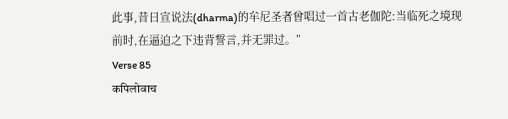此事,昔日宣说法(dharma)的牟尼圣者曾唱过一首古老伽陀:当临死之境现前时,在逼迫之下违背誓言,并无罪过。”
Verse 85
कपिलोवाच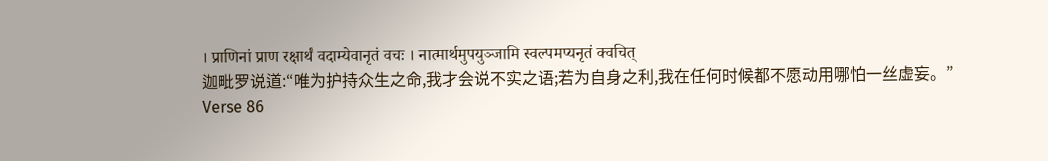। प्राणिनां प्राण रक्षार्थं वदाम्येवानृतं वचः । नात्मार्थमुपयुञ्जामि स्वल्पमप्यनृतं क्वचित्
迦毗罗说道:“唯为护持众生之命,我才会说不实之语;若为自身之利,我在任何时候都不愿动用哪怕一丝虚妄。”
Verse 86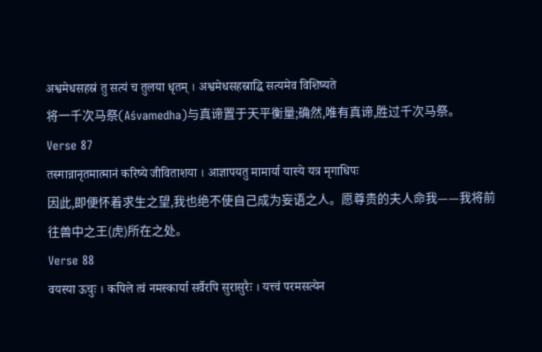अश्वमेधसहस्रं तु सत्यं च तुलया धृतम् । अश्वमेधसहस्राद्धि सत्यमेव विशिष्यते
将一千次马祭(Aśvamedha)与真谛置于天平衡量;确然,唯有真谛,胜过千次马祭。
Verse 87
तस्मान्नानृतमात्मानं करिष्ये जीविताशया । आज्ञापयतु मामार्या यास्ये यत्र मृगाधिपः
因此,即便怀着求生之望,我也绝不使自己成为妄语之人。愿尊贵的夫人命我——我将前往兽中之王(虎)所在之处。
Verse 88
वयस्या ऊचुः । कपिले त्वं नमस्कार्या सर्वैरपि सुरासुरैः । यत्त्वं परमसत्येन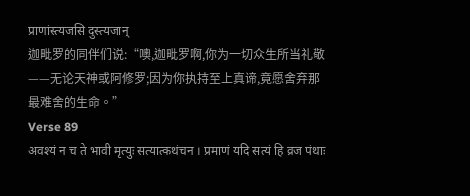प्राणांस्त्यजसि दुस्त्यजान्
迦毗罗的同伴们说:“噢,迦毗罗啊,你为一切众生所当礼敬——无论天神或阿修罗;因为你执持至上真谛,竟愿舍弃那最难舍的生命。”
Verse 89
अवश्यं न च ते भावी मृत्युः सत्यात्कथंचन । प्रमाणं यदि सत्यं हि व्रज पंथाः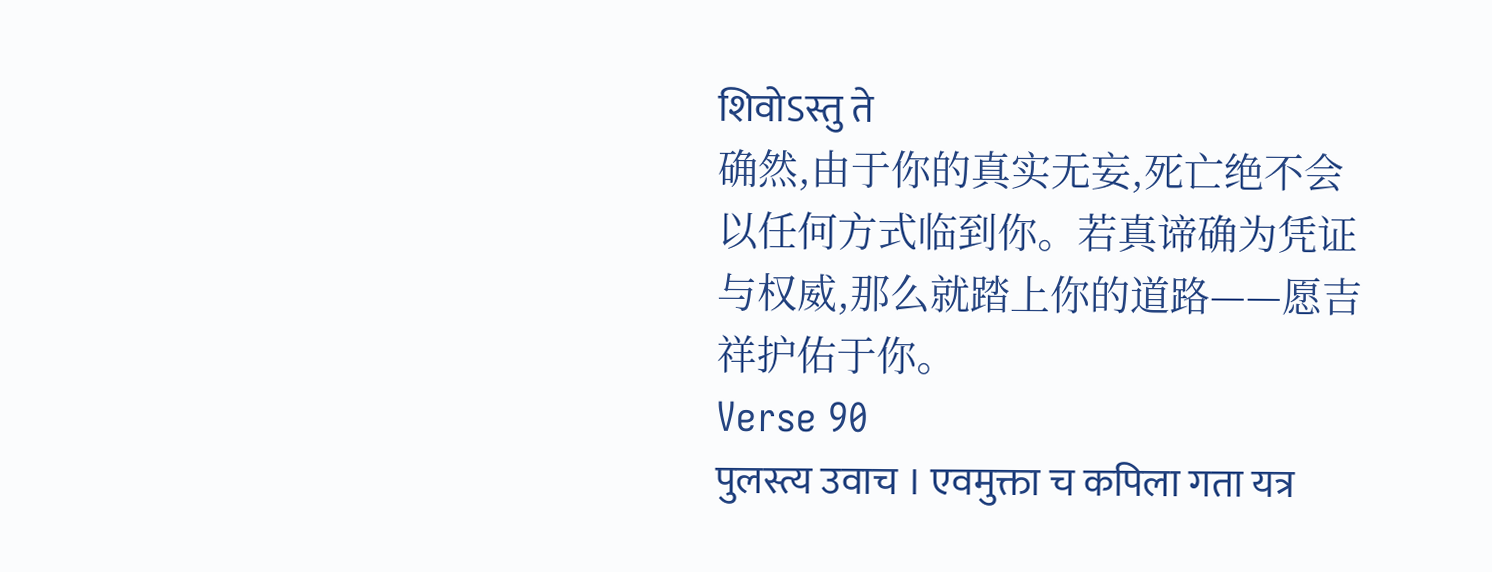शिवोऽस्तु ते
确然,由于你的真实无妄,死亡绝不会以任何方式临到你。若真谛确为凭证与权威,那么就踏上你的道路——愿吉祥护佑于你。
Verse 90
पुलस्त्य उवाच । एवमुक्ता च कपिला गता यत्र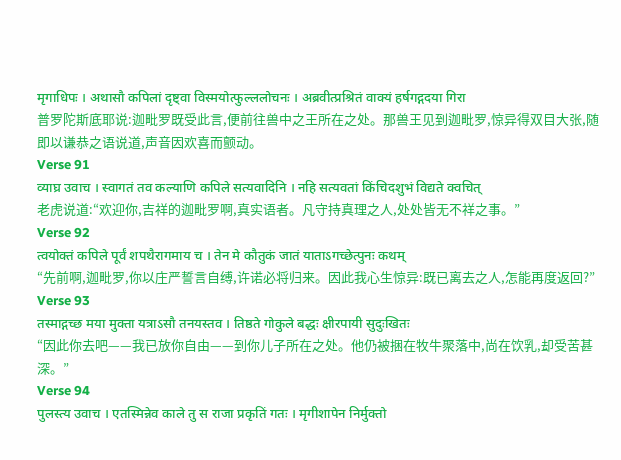मृगाधिपः । अथासौ कपिलां दृष्ट्वा विस्मयोत्फुल्ललोचनः । अब्रवीत्प्रश्रितं वाक्यं हर्षगद्गदया गिरा
普罗陀斯底耶说:迦毗罗既受此言,便前往兽中之王所在之处。那兽王见到迦毗罗,惊异得双目大张,随即以谦恭之语说道,声音因欢喜而颤动。
Verse 91
व्याघ्र उवाच । स्वागतं तव कल्याणि कपिले सत्यवादिनि । नहि सत्यवतां किंचिदशुभं विद्यते क्वचित्
老虎说道:“欢迎你,吉祥的迦毗罗啊,真实语者。凡守持真理之人,处处皆无不祥之事。”
Verse 92
त्वयोक्तं कपिले पूर्वं शपथैरागमाय च । तेन मे कौतुकं जातं याताऽगच्छेत्पुनः कथम्
“先前啊,迦毗罗,你以庄严誓言自缚,许诺必将归来。因此我心生惊异:既已离去之人,怎能再度返回?”
Verse 93
तस्माद्गच्छ मया मुक्ता यत्राऽसौ तनयस्तव । तिष्ठते गोकुले बद्धः क्षीरपायी सुदुःखितः
“因此你去吧——我已放你自由——到你儿子所在之处。他仍被捆在牧牛聚落中,尚在饮乳,却受苦甚深。”
Verse 94
पुलस्त्य उवाच । एतस्मिन्नेव काले तु स राजा प्रकृतिं गतः । मृगीशापेन निर्मुक्तो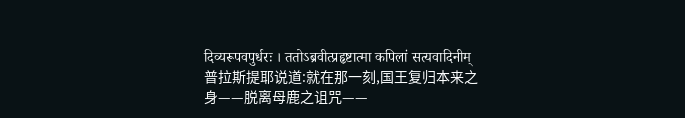दिव्यरूपवपुर्धरः । ततोऽब्रवीत्प्रहृष्टात्मा कपिलां सत्यवादिनीम्
普拉斯提耶说道:就在那一刻,国王复归本来之身——脱离母鹿之诅咒——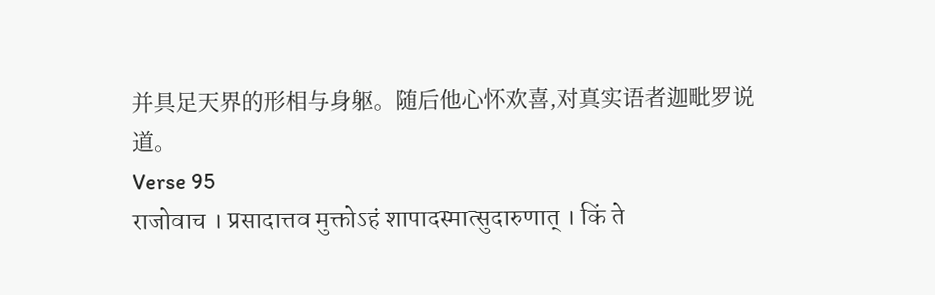并具足天界的形相与身躯。随后他心怀欢喜,对真实语者迦毗罗说道。
Verse 95
राजोवाच । प्रसादात्तव मुक्तोऽहं शापादस्मात्सुदारुणात् । किं ते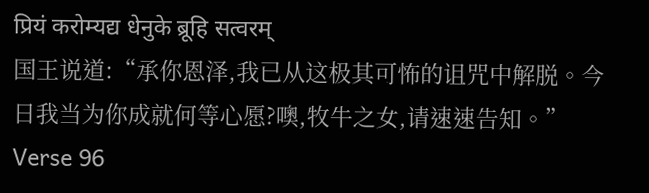प्रियं करोम्यद्य धेनुके ब्रूहि सत्वरम्
国王说道:“承你恩泽,我已从这极其可怖的诅咒中解脱。今日我当为你成就何等心愿?噢,牧牛之女,请速速告知。”
Verse 96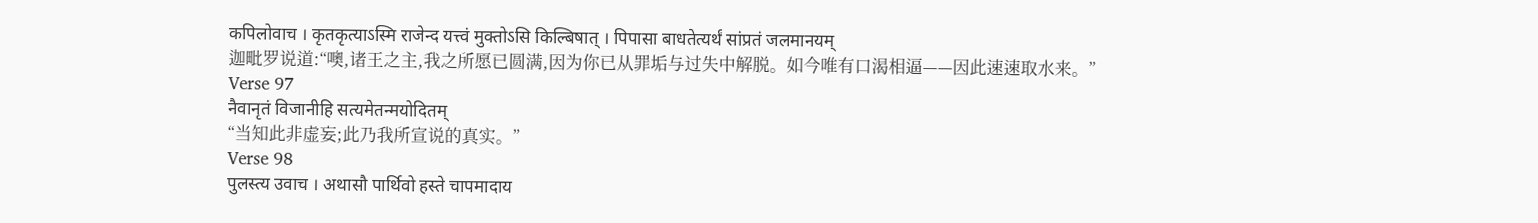कपिलोवाच । कृतकृत्याऽस्मि राजेन्द यत्त्वं मुक्तोऽसि किल्बिषात् । पिपासा बाधतेत्यर्थं सांप्रतं जलमानयम्
迦毗罗说道:“噢,诸王之主,我之所愿已圆满,因为你已从罪垢与过失中解脱。如今唯有口渴相逼——因此速速取水来。”
Verse 97
नैवानृतं विजानीहि सत्यमेतन्मयोदितम्
“当知此非虚妄;此乃我所宣说的真实。”
Verse 98
पुलस्त्य उवाच । अथासौ पार्थिवो हस्ते चापमादाय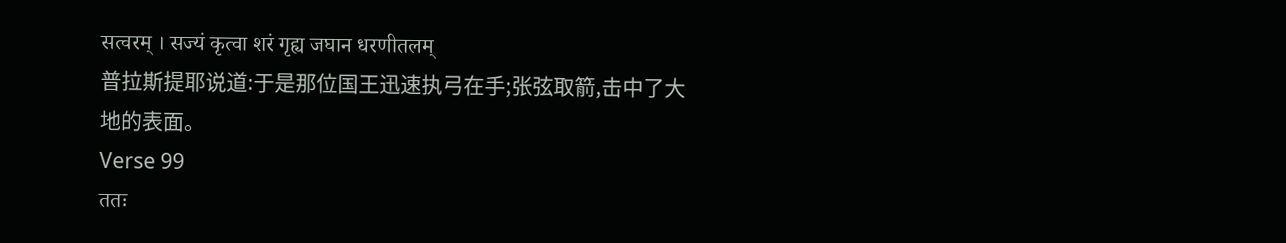सत्वरम् । सज्यं कृत्वा शरं गृह्य जघान धरणीतलम्
普拉斯提耶说道:于是那位国王迅速执弓在手;张弦取箭,击中了大地的表面。
Verse 99
ततः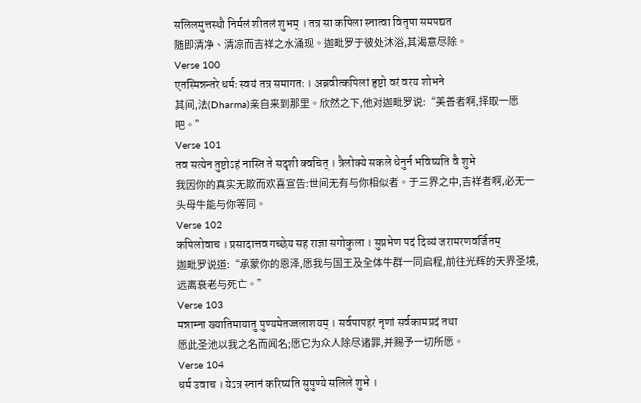सलिलमुत्तस्थौ निर्मलं शीतलं शुभम् । तत्र सा कपिला स्नात्वा वितृषा समपद्यत
随即清净、清凉而吉祥之水涌现。迦毗罗于彼处沐浴,其渴意尽除。
Verse 100
एतस्मिन्नन्तरे धर्मः स्वयं तत्र समागतः । अब्रवीत्कपिलां हृष्टो वरं वरय शोभने
其间,法(Dharma)亲自来到那里。欣然之下,他对迦毗罗说:“美善者啊,择取一愿吧。”
Verse 101
तव सत्येन तुष्टोऽहं नास्ति ते सदृशी क्वचित् । त्रैलोक्ये सकले धेनुर्न भविष्यति वै शुभे
我因你的真实无欺而欢喜宣告:世间无有与你相似者。于三界之中,吉祥者啊,必无一头母牛能与你等同。
Verse 102
कपिलोवाच । प्रसादात्तव गच्छेय सह राज्ञा सगोकुला । सुप्रभेण पदं दिव्यं जरामरणवर्जितम्
迦毗罗说道:“承蒙你的恩泽,愿我与国王及全体牛群一同启程,前往光辉的天界圣境,远离衰老与死亡。”
Verse 103
मन्नाम्ना ख्यातिमायातु पुण्यमेतज्जलाशयम् । सर्वपापहरं नृणां सर्वकामप्रदं तथा
愿此圣池以我之名而闻名;愿它为众人除尽诸罪,并赐予一切所愿。
Verse 104
धर्म उवाच । येऽत्र स्नानं करिष्यंति सुपुण्ये सलिले शुभे ।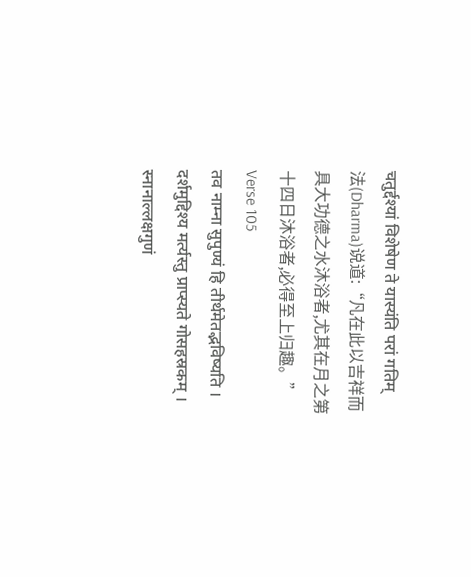चतुर्द्दश्यां विशेषेण ते यास्यंति परां गतिम्
法(Dharma)说道:“凡在此以吉祥而具大功德之水沐浴者,尤其在月之第十四日沐浴者,必得至上归趣。”
Verse 105
तव नाम्ना सुपुण्यं हि तीर्थमेतद्भविष्यति । दर्शमुद्दिश्य मर्त्यस्तु प्राप्स्यते गोसहस्रकम् । स्नानाल्लक्षगुणं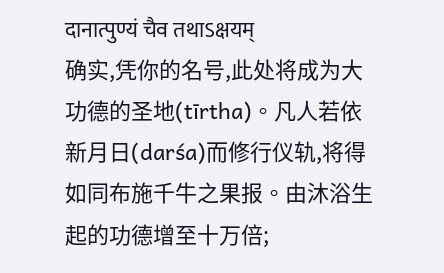दानात्पुण्यं चैव तथाऽक्षयम्
确实,凭你的名号,此处将成为大功德的圣地(tīrtha)。凡人若依新月日(darśa)而修行仪轨,将得如同布施千牛之果报。由沐浴生起的功德增至十万倍;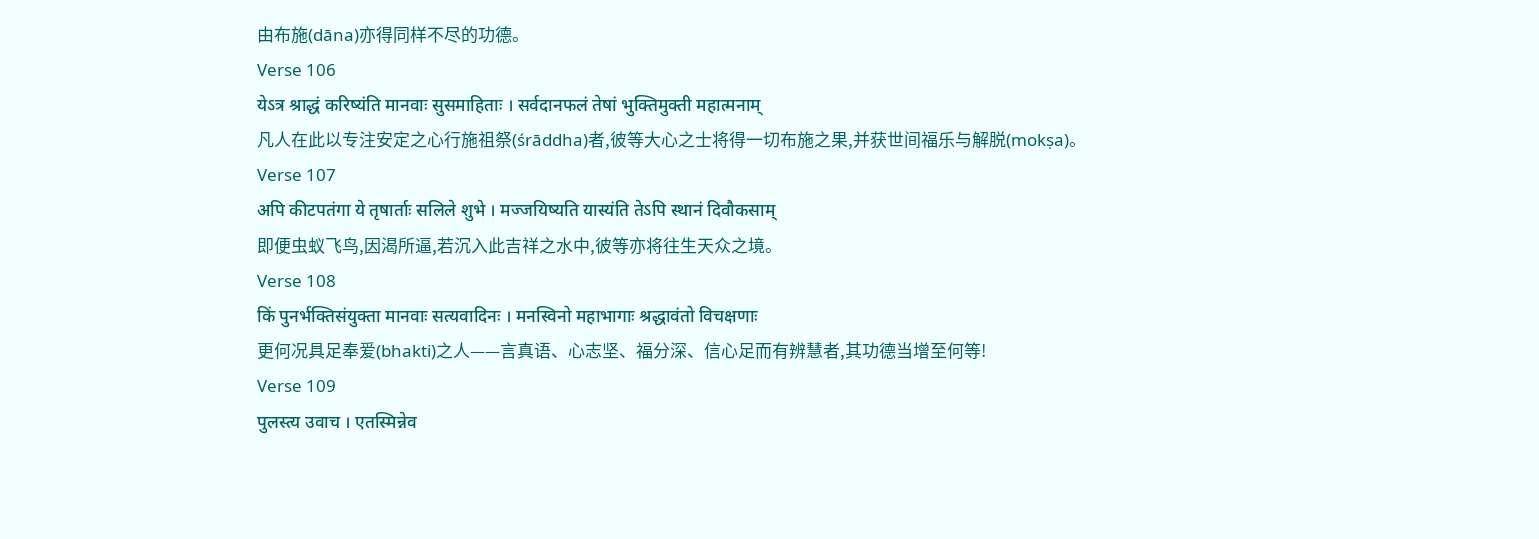由布施(dāna)亦得同样不尽的功德。
Verse 106
येऽत्र श्राद्धं करिष्यंति मानवाः सुसमाहिताः । सर्वदानफलं तेषां भुक्तिमुक्ती महात्मनाम्
凡人在此以专注安定之心行施祖祭(śrāddha)者,彼等大心之士将得一切布施之果,并获世间福乐与解脱(mokṣa)。
Verse 107
अपि कीटपतंगा ये तृषार्ताः सलिले शुभे । मज्जयिष्यति यास्यंति तेऽपि स्थानं दिवौकसाम्
即便虫蚁飞鸟,因渴所逼,若沉入此吉祥之水中,彼等亦将往生天众之境。
Verse 108
किं पुनर्भक्तिसंयुक्ता मानवाः सत्यवादिनः । मनस्विनो महाभागाः श्रद्धावंतो विचक्षणाः
更何况具足奉爱(bhakti)之人——言真语、心志坚、福分深、信心足而有辨慧者,其功德当增至何等!
Verse 109
पुलस्त्य उवाच । एतस्मिन्नेव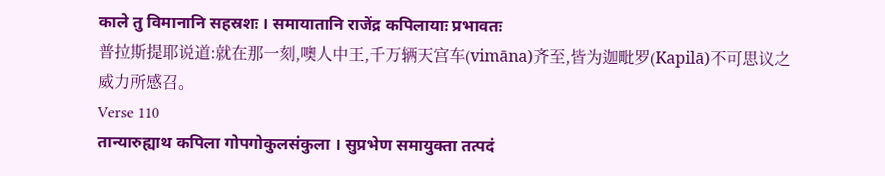काले तु विमानानि सहस्रशः । समायातानि राजेंद्र कपिलायाः प्रभावतः
普拉斯提耶说道:就在那一刻,噢人中王,千万辆天宫车(vimāna)齐至,皆为迦毗罗(Kapilā)不可思议之威力所感召。
Verse 110
तान्यारुह्याथ कपिला गोपगोकुलसंकुला । सुप्रभेण समायुक्ता तत्पदं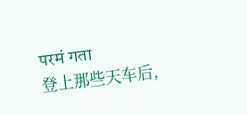परमं गता
登上那些天车后,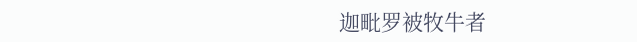迦毗罗被牧牛者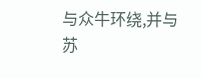与众牛环绕,并与苏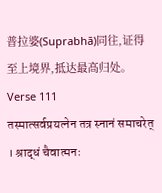普拉婆(Suprabhā)同往,证得至上境界,抵达最高归处。
Verse 111
तस्मात्सर्वप्रयत्नेन तत्र स्नानं समाचरेत् । श्राद्धं चैवात्मनः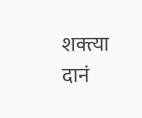शक्त्या दानं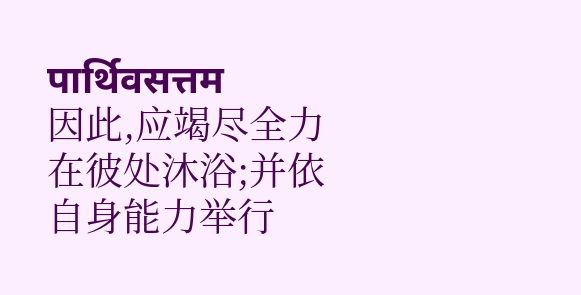पार्थिवसत्तम
因此,应竭尽全力在彼处沐浴;并依自身能力举行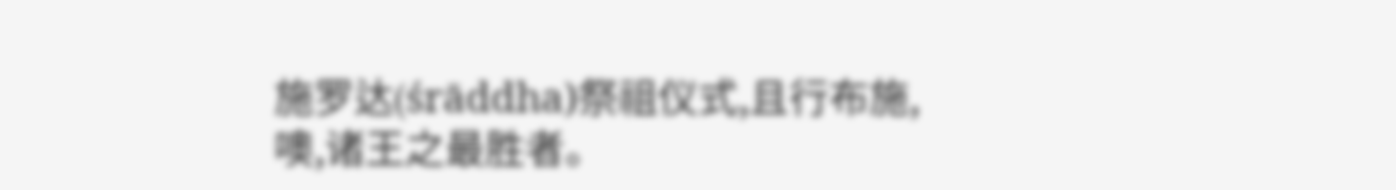施罗达(śrāddha)祭祖仪式,且行布施,噢,诸王之最胜者。